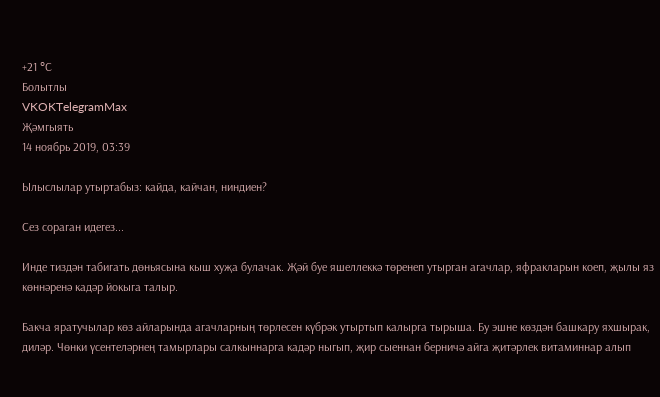+21 °С
Болытлы
VKOKTelegramMax
Җәмгыять
14 ноябрь 2019, 03:39

Ылыслылар утыртабыз: кайда, кайчан, ниндиен?

Сез сораган идегез...

Инде тиздән табигать дөньясына кыш хуҗа булачак. Җәй буе яшеллеккә төренеп утырган агачлар, яфракларын коеп, җылы яз көннәренә кадәр йокыга талыр.

Бакча яратучылар көз айларында агачларның төрлесен күбрәк утыртып калырга тырыша. Бу эшне көздән башкару яхшырак, диләр. Чөнки үсентеләрнең тамырлары салкыннарга кадәр ныгып, җир сыеннан берничә айга җитәрлек витаминнар алып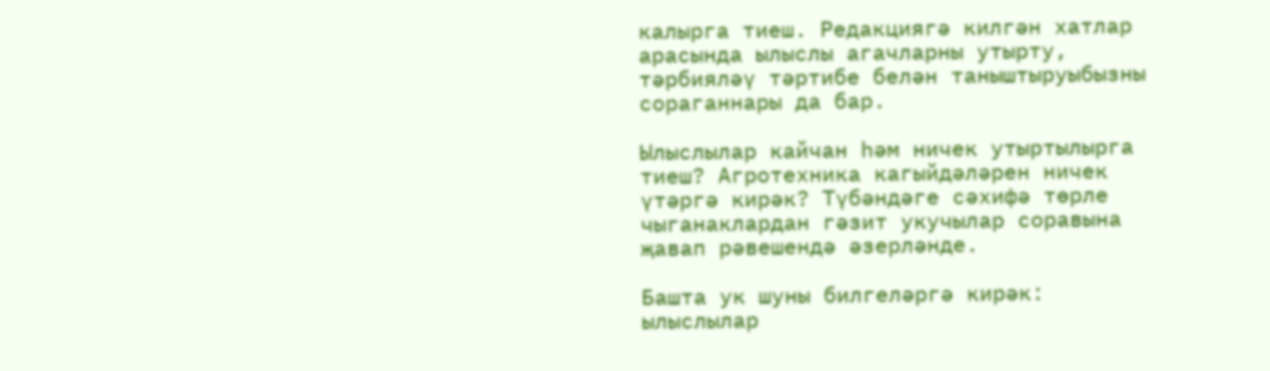калырга тиеш. Редакциягә килгән хатлар арасында ылыслы агачларны утырту, тәрбияләү тәртибе белән таныштыруыбызны сораганнары да бар.

Ылыслылар кайчан һәм ничек утыртылырга тиеш? Агротехника кагыйдәләрен ничек үтәргә кирәк? Түбәндәге сәхифә төрле чыганаклардан гәзит укучылар соравына җавап рәвешендә әзерләнде.

Башта ук шуны билгеләргә кирәк: ылыслылар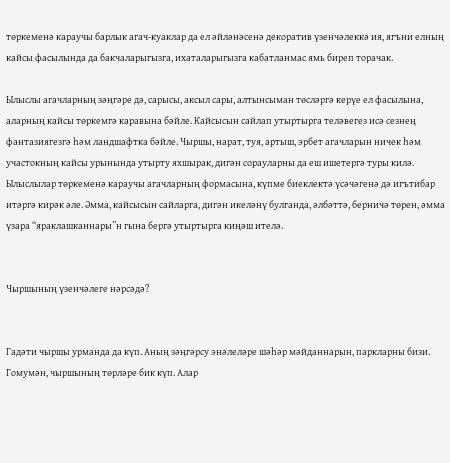төркеменә караучы барлык агач-куаклар да ел әйләнәсенә декоратив үзенчәлеккә ия, ягъни елның кайсы фасылында да бакчаларыгызга, ихаталарыгызга кабатланмас ямь биреп торачак.

Ылыслы агачларның зәңгәре дә, сарысы, аксыл сары, алтынсыман төсләргә керүе ел фасылына, аларның кайсы төркемгә каравына бәйле. Кайсысын сайлап утыртырга теләвегез исә сезнең фантазиягезгә һәм ландшафтка бәйле. Чыршы, нарат, туя, артыш, эрбет агачларын ничек һәм участокның кайсы урынында утырту яхшырак, дигән сорауларны да еш ишетергә туры килә. Ылыслылар төркеменә караучы агачларның формасына, күпме биеклектә үсәчәгенә дә игътибар итәргә кирәк әле. Әмма, кайсысын сайларга, дигән икеләнү булганда, әлбәттә, берничә төрен, әмма үзара “яраклашканнары”н гына бергә утыртырга киңәш ителә.


Чыршының үзенчәлеге нәрсәдә?


Гадәти чыршы урманда да күп. Аның зәңгәрсу энәлеләре шәһәр мәйданнарын, паркларны бизи. Гомумән, чыршының төрләре бик күп. Алар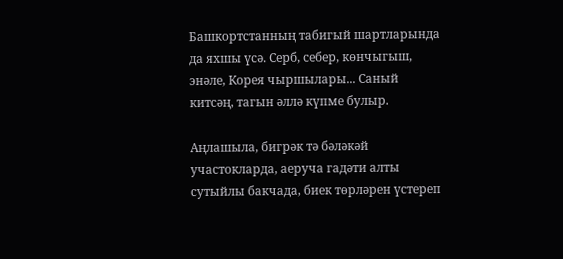Башкортстанның табигый шартларында да яхшы үсә. Серб, себер, көнчыгыш, энәле, Корея чыршылары... Саный китсәң, тагын әллә күпме булыр.

Аңлашыла, бигрәк тә бәләкәй участокларда, аеруча гадәти алты сутыйлы бакчада, биек төрләрен үстереп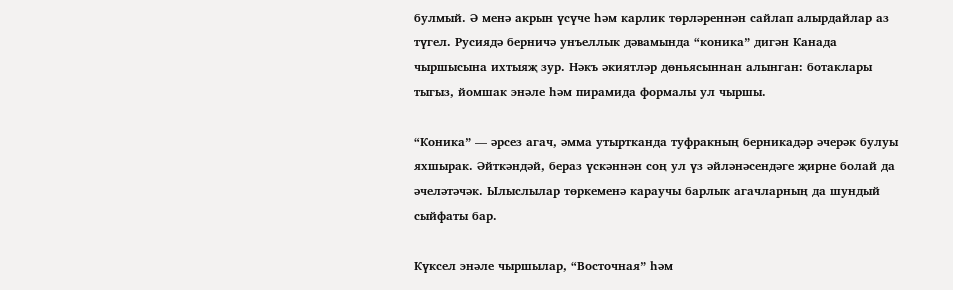булмый. Ә менә акрын үсүче һәм карлик төрләреннән сайлап алырдайлар аз түгел. Русиядә берничә унъеллык дәвамында “коника” дигән Канада чыршысына ихтыяҗ зур. Нәкъ әкиятләр дөньясыннан алынган: ботаклары тыгыз, йомшак энәле һәм пирамида формалы ул чыршы.

“Коника” — әрсез агач, әмма утыртканда туфракның берникадәр әчерәк булуы яхшырак. Әйткәндәй, бераз үскәннән соң ул үз әйләнәсендәге җирне болай да әчеләтәчәк. Ылыслылар төркеменә караучы барлык агачларның да шундый сыйфаты бар.

Күксел энәле чыршылар, “Восточная” һәм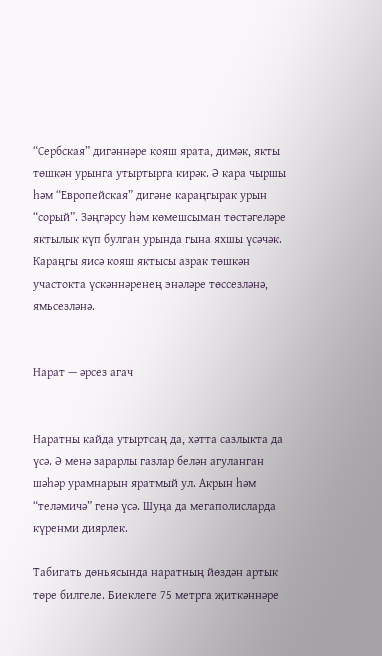“Сербская” дигәннәре кояш ярата, димәк, якты төшкән урынга утыртырга кирәк. Ә кара чыршы һәм “Европейская” дигәне караңгырак урын “сорый”. Зәңгәрсу һәм көмешсыман төстәгеләре яктылык күп булган урында гына яхшы үсәчәк. Караңгы яисә кояш яктысы азрак төшкән участокта үскәннәренең энәләре төссезләнә, ямьсезләнә.


Нарат — әрсез агач


Наратны кайда утыртсаң да, хәтта сазлыкта да үсә. Ә менә зарарлы газлар белән агуланган шәһәр урамнарын яратмый ул. Акрын һәм “теләмичә” генә үсә. Шуңа да мегаполисларда күренми диярлек.

Табигать дөньясында наратның йөздән артык төре билгеле. Биеклеге 75 метрга җиткәннәре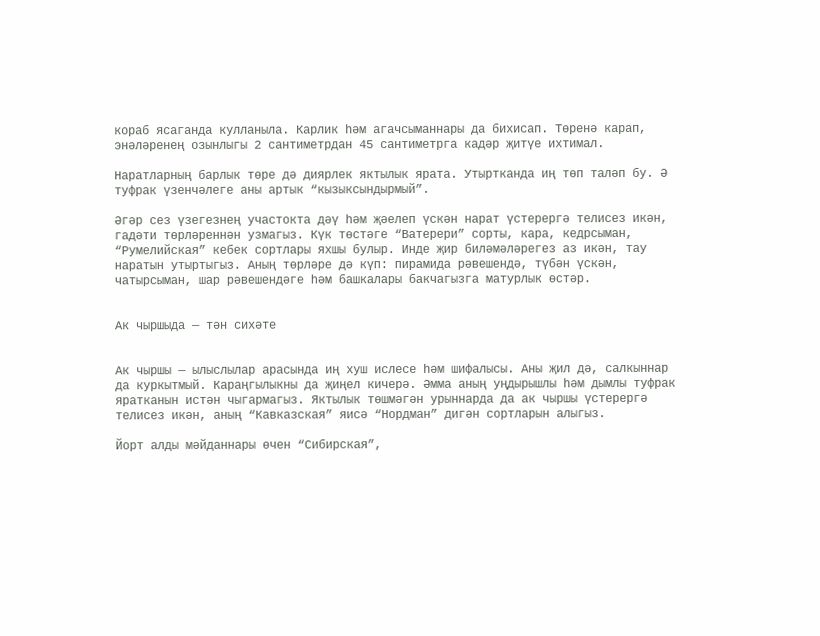кораб ясаганда кулланыла. Карлик һәм агачсыманнары да бихисап. Төренә карап, энәләренең озынлыгы 2 сантиметрдан 45 сантиметрга кадәр җитүе ихтимал.

Наратларның барлык төре дә диярлек яктылык ярата. Утыртканда иң төп таләп бу. Ә туфрак үзенчәлеге аны артык “кызыксындырмый”.

Әгәр сез үзегезнең участокта дәү һәм җәелеп үскән нарат үстерергә телисез икән, гадәти төрләреннән узмагыз. Күк төстәге “Ватерери” сорты, кара, кедрсыман, “Румелийская” кебек сортлары яхшы булыр. Инде җир биләмәләрегез аз икән, тау наратын утыртыгыз. Аның төрләре дә күп: пирамида рәвешендә, түбән үскән, чатырсыман, шар рәвешендәге һәм башкалары бакчагызга матурлык өстәр.


Ак чыршыда — тән сихәте


Ак чыршы — ылыслылар арасында иң хуш ислесе һәм шифалысы. Аны җил дә, салкыннар да куркытмый. Караңгылыкны да җиңел кичерә. Әмма аның уңдырышлы һәм дымлы туфрак яратканын истән чыгармагыз. Яктылык төшмәгән урыннарда да ак чыршы үстерергә телисез икән, аның “Кавказская” яисә “Нордман” дигән сортларын алыгыз.

Йорт алды мәйданнары өчен “Сибирская”,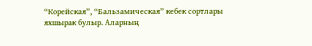“Корейская”, “Бальзамическая” кебек сортлары яхшырак булыр. Аларның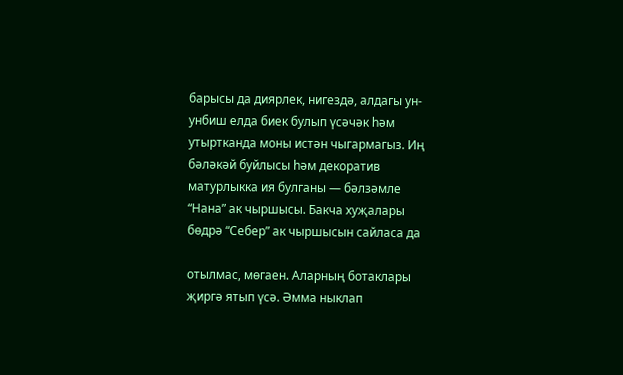барысы да диярлек, нигездә, алдагы ун-унбиш елда биек булып үсәчәк һәм утыртканда моны истән чыгармагыз. Иң бәләкәй буйлысы һәм декоратив матурлыкка ия булганы — бәлзәмле “Нана” ак чыршысы. Бакча хуҗалары бөдрә “Себер” ак чыршысын сайласа да

отылмас, мөгаен. Аларның ботаклары җиргә ятып үсә. Әмма ныклап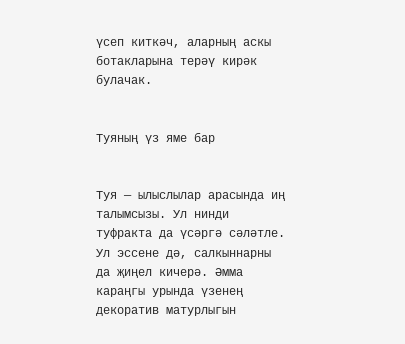үсеп киткәч, аларның аскы ботакларына терәү кирәк булачак.


Туяның үз яме бар


Туя — ылыслылар арасында иң талымсызы. Ул нинди туфракта да үсәргә сәләтле. Ул эссене дә, салкыннарны да җиңел кичерә. Әмма караңгы урында үзенең декоратив матурлыгын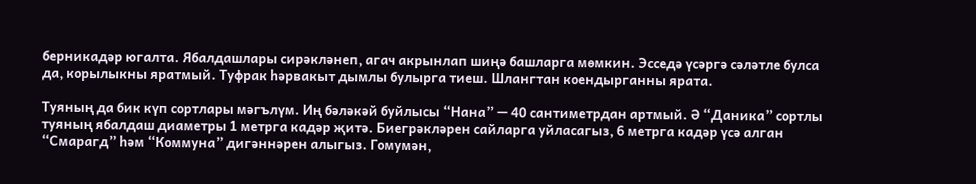берникадәр югалта. Ябалдашлары сирәкләнеп, агач акрынлап шиңә башларга мөмкин. Эсседә үсәргә сәләтле булса да, корылыкны яратмый. Туфрак һәрвакыт дымлы булырга тиеш. Шлангтан коендырганны ярата.

Туяның да бик күп сортлары мәгълүм. Иң бәләкәй буйлысы “Нана” — 40 сантиметрдан артмый. Ә “Даника” сортлы туяның ябалдаш диаметры 1 метрга кадәр җитә. Биегрәкләрен сайларга уйласагыз, 6 метрга кадәр үсә алган “Смарагд” һәм “Коммуна” дигәннәрен алыгыз. Гомумән,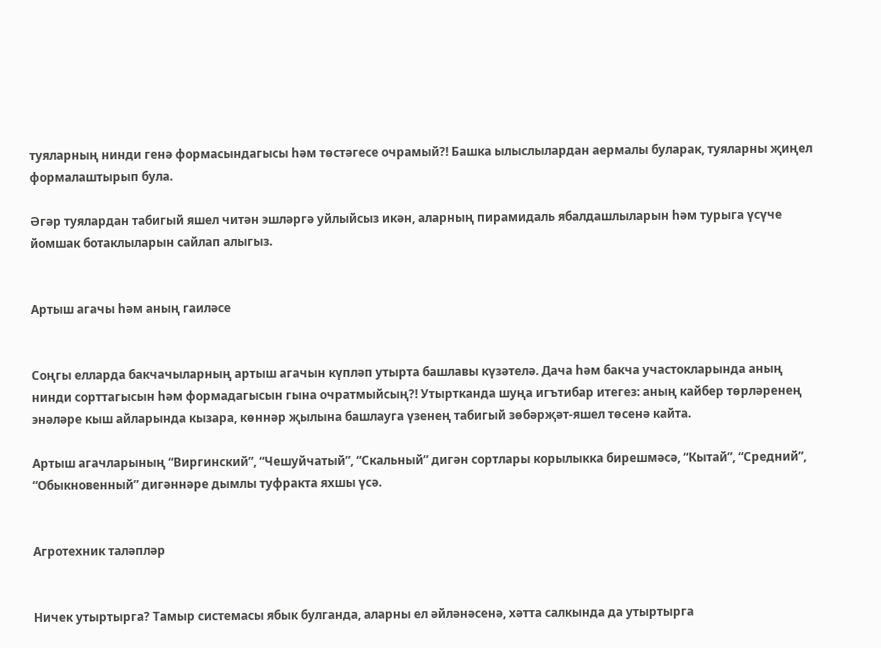туяларның нинди генә формасындагысы һәм төстәгесе очрамый?! Башка ылыслылардан аермалы буларак, туяларны җиңел формалаштырып була.

Әгәр туялардан табигый яшел читән эшләргә уйлыйсыз икән, аларның пирамидаль ябалдашлыларын һәм турыга үсүче йомшак ботаклыларын сайлап алыгыз.


Артыш агачы һәм аның гаиләсе


Соңгы елларда бакчачыларның артыш агачын күпләп утырта башлавы күзәтелә. Дача һәм бакча участокларында аның нинди сорттагысын һәм формадагысын гына очратмыйсың?! Утыртканда шуңа игътибар итегез: аның кайбер төрләренең энәләре кыш айларында кызара, көннәр җылына башлауга үзенең табигый зөбәрҗәт-яшел төсенә кайта.

Артыш агачларының “Виргинский”, “Чешуйчатый”, “Скальный” дигән сортлары корылыкка бирешмәсә, “Кытай”, “Средний”, “Обыкновенный” дигәннәре дымлы туфракта яхшы үсә.


Агротехник таләпләр


Ничек утыртырга? Тамыр системасы ябык булганда, аларны ел әйләнәсенә, хәтта салкында да утыртырга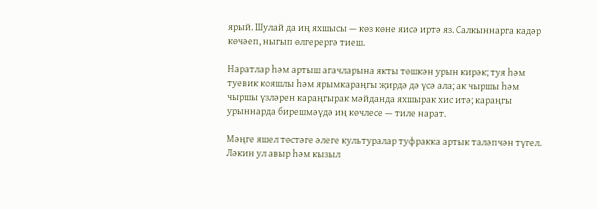ярый. Шулай да иң яхшысы — көз көне яисә иртә яз. Салкыннарга кадәр көчәеп, ныгып өлгерергә тиеш.

Наратлар һәм артыш агачларына якты төшкән урын кирәк; туя һәм туевик кояшлы һәм ярымкараңгы җирдә дә үсә ала; ак чыршы һәм чыршы үзләрен караңгырак мәйданда яхшырак хис итә; караңгы урыннарда бирешмәүдә иң көчлесе — тиле нарат.

Мәңге яшел төстәге әлеге культуралар туфракка артык таләпчән түгел. Ләкин ул авыр һәм кызыл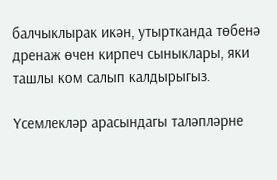балчыклырак икән, утыртканда төбенә дренаж өчен кирпеч сыныклары, яки ташлы ком салып калдырыгыз.

Үсемлекләр арасындагы таләпләрне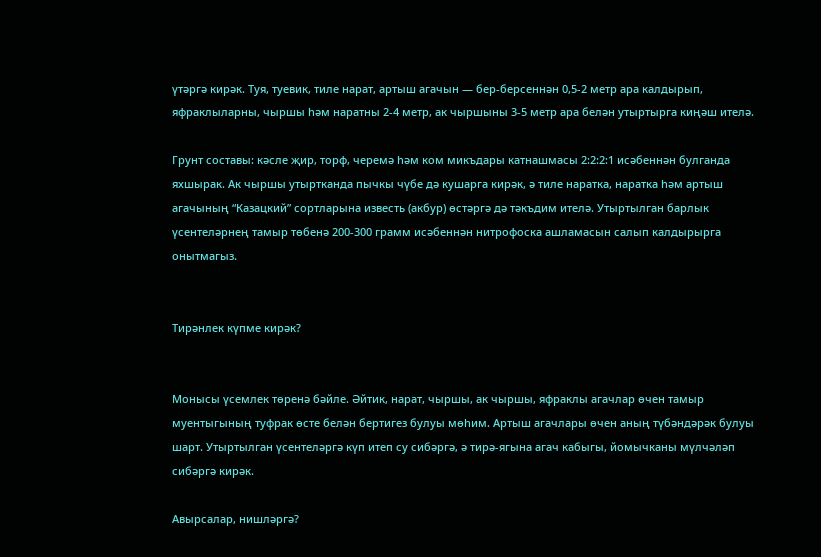үтәргә кирәк. Туя, туевик, тиле нарат, артыш агачын — бер-берсеннән 0,5-2 метр ара калдырып, яфраклыларны, чыршы һәм наратны 2-4 метр, ак чыршыны 3-5 метр ара белән утыртырга киңәш ителә.

Грунт составы: кәсле җир, торф, черемә һәм ком микъдары катнашмасы 2:2:2:1 исәбеннән булганда яхшырак. Ак чыршы утыртканда пычкы чүбе дә кушарга кирәк, ә тиле наратка, наратка һәм артыш агачының “Казацкий” сортларына известь (акбур) өстәргә дә тәкъдим ителә. Утыртылган барлык үсентеләрнең тамыр төбенә 200-300 грамм исәбеннән нитрофоска ашламасын салып калдырырга онытмагыз.


Тирәнлек күпме кирәк?


Монысы үсемлек төренә бәйле. Әйтик, нарат, чыршы, ак чыршы, яфраклы агачлар өчен тамыр муентыгының туфрак өсте белән бертигез булуы мөһим. Артыш агачлары өчен аның түбәндәрәк булуы шарт. Утыртылган үсентеләргә күп итеп су сибәргә, ә тирә-ягына агач кабыгы, йомычканы мүлчәләп сибәргә кирәк.

Авырсалар, нишләргә?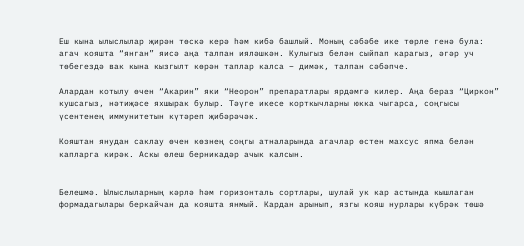Еш кына ылыслылар җирән төскә керә һәм кибә башлый. Моның сәбәбе ике төрле генә була: агач кояшта “янган” яисә аңа талпан ияләшкән. Кулыгыз белән сыйпап карагыз, әгәр уч төбегездә вак кына кызгылт көрән таплар калса – димәк, талпан сәбәпче.

Алардан котылу өчен “Акарин” яки “Неорон” препаратлары ярдәмгә килер. Аңа бераз “Циркон” кушсагыз, нәтиҗәсе яхшырак булыр. Тәүге икесе корткычларны юкка чыгарса, соңгысы үсентенең иммунитетын күтәреп җибәрәчәк.

Кояштан янудан саклау өчен көзнең соңгы атналарында агачлар өстен махсус япма белән капларга кирәк. Аскы өлеш берникадәр ачык калсын.


Белешмә. Ылыслыларның кәрлә һәм горизонталь сортлары, шулай ук кар астында кышлаган формадагылары беркайчан да кояшта янмый. Кардан арынып, язгы кояш нурлары күбрәк төшә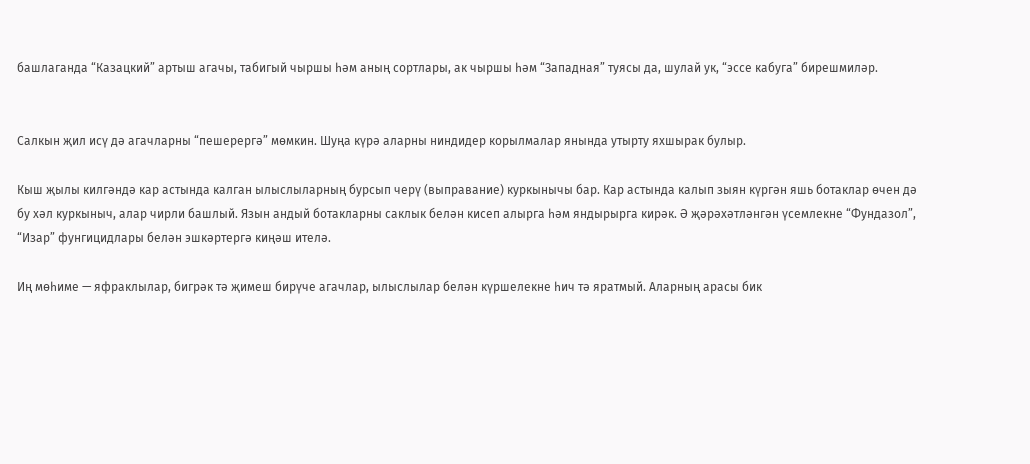башлаганда “Казацкий” артыш агачы, табигый чыршы һәм аның сортлары, ак чыршы һәм “Западная” туясы да, шулай ук, “эссе кабуга” бирешмиләр.


Салкын җил исү дә агачларны “пешерергә” мөмкин. Шуңа күрә аларны ниндидер корылмалар янында утырту яхшырак булыр.

Кыш җылы килгәндә кар астында калган ылыслыларның бурсып черү (выправание) куркынычы бар. Кар астында калып зыян күргән яшь ботаклар өчен дә бу хәл куркыныч, алар чирли башлый. Язын андый ботакларны саклык белән кисеп алырга һәм яндырырга кирәк. Ә җәрәхәтләнгән үсемлекне “Фундазол”, “Изар” фунгицидлары белән эшкәртергә киңәш ителә.

Иң мөһиме — яфраклылар, бигрәк тә җимеш бирүче агачлар, ылыслылар белән күршелекне һич тә яратмый. Аларның арасы бик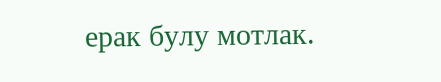ерак булу мотлак.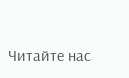Читайте нас